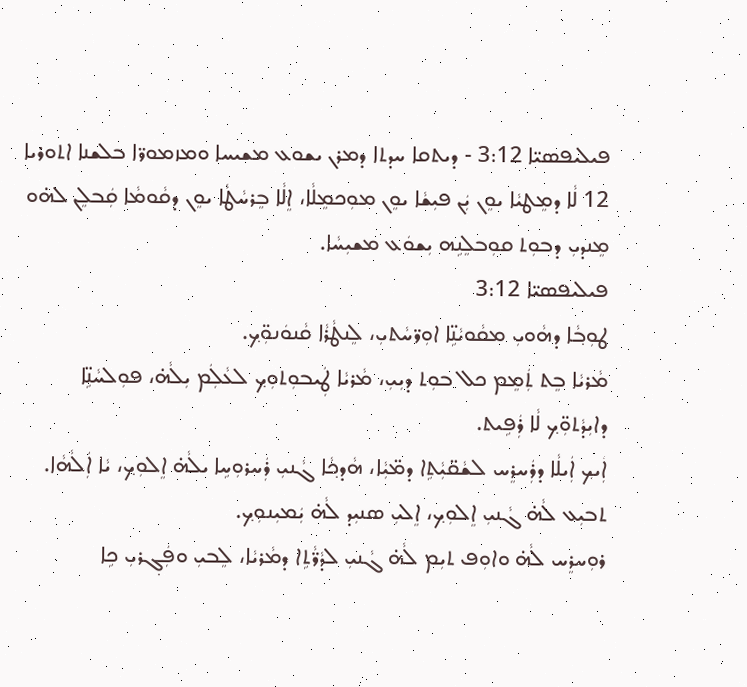ܦܝܠܝܦܣܝ̈ܐ 3:12 - ܕܝܬܩܐ ܚܕܬܐ ܕܡܪܢ ܝܫܘܥ ܡܫܝܚܐ ܘܡܙܡܘܪ̈ܐ ܒܠܫܢܐ ܐܬܘܪܝܐ
12 ܠܵܐ ܕܡܸܛܝܵܐ ܝܘܸܢ ܝܲܢ ܦܝܼܫܵܐ ܝܘܸܢ ܡܘܼܟܡܸܠܵܐ، ܐܸܠܵܐ ܒܸܪܚܵܛܵܐ ܝܘܸܢ ܕܩܵܘܡܵܐ ܩܲܒܠܸܢ ܠܗ̇ܘ ܡܸܢܕܝܼ ܕܒܘܼܬ ܩܘܼܒܠܸܢܹܗ ܝܼܫܘܿܥ ܡܫܝܼܚܵܐ.
ܦܝܠܝܦܣܝ̈ܐ 3:12
ܛܘܼܒ݂ܵܐ ܕܗܵܘܝܼ ܡܩܵܘܝܵܢܹ̈ܐ ܐܘܼܪ̈ܚܵܬ‌ܝܼ، ܠܸܢܛܵܪܵܐ ܩܵܢܘܿܢܘܼ̈ܟ݂.
ܡܵܪܝܵܐ ܒܸܬ ܬܲܡܸܡ ܟܠ ܒܘܼܬ ܕܝܼܝܼ، ܡܵܪܝܵܐ ܛܲܝܒܘܼܬܘܼܟ݂ ܠܥܵܠܲܡ ܝܼܠܵܗ̇، ܦܘܼܠܚܵܢܹ̈ܐ ܕܐܝܼܕܵܬܘܼ̈ܟ݂ ܠܵܐ ܪܲܦܹܝܬ.
ܐܲܝܟ݂ ܐܲܝܠܵܐ ܕܪܲܚܪܸܚ ܠܫܵܩ̈ܝܼܵܬܹ‌ܐ ܕܡ̈ܝܼܵܐ، ܗܵܕܟ݂ܵܐ ܓܵܢܝܼ ܪܲܚܪܘܼܚܹܐ ܝܠܵܗ̇ ܐܸܠܘܼܟ݂، ܝܵܐ ܐܲܠܵܗܵܐ.
ܬܒܝܼܥ ܠܵܗ̇ ܓܵܢܝܼ ܐܸܠܘܼܟ݂، ܐܸܠܝܼ ܣܢܝܼܕ ܠܵܗ̇ ܝܲܡܝܼܢܘܼܟ݂.
ܪܘܼܚܪܸܚ ܠܵܗ̇ ܘܐܘܼܦ ܬܝܼܡ ܠܵܗ̇ ܓܵܢܝܼ ܠܕܵܪ̈ܵܬܹ‌ܐ ܕܡܵܪܝܵܐ، ܠܸܒܝܼ ܘܦܲܓ݂ܪܝܼ ܟܹܐ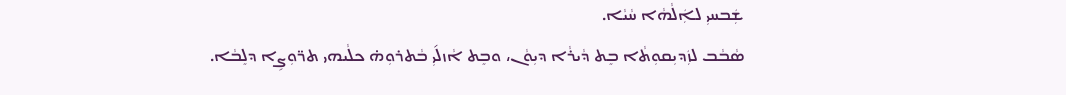ܫܲܒܚܝܼ ܠܐܲܠܵܗܵܐ ܚܵܝܵܐ.
ܣܵܒܵܒ ܠܙܲܕܝܼܩܘܼܬܵ‌ܐ ܒܸܬ ܕܵܝܪܵܐ ܕܝܼܘܵܢ، ܘܒܸܬ ܐܵܙܠ݇ܝܼ ܒܵܬܪܘܼܗ̇ ܟܠܵܝܗ‌ܝ ܬܪ̈ܘܼܨܹܐ ܕܠܸܒܵܐ.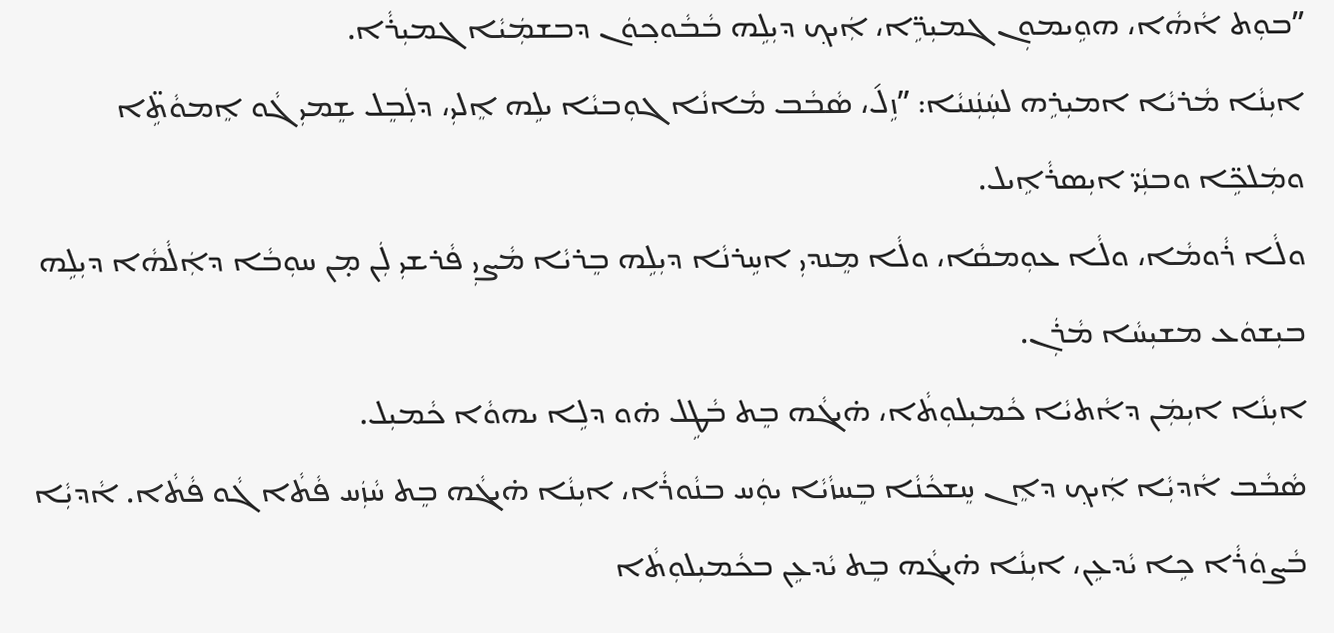”ܒܘܼܬ ܐܵܗܵܐ، ܗܘܹܝܡܘܼܢ ܓܡܝܼܪܹ̈ܐ، ܐܲܝܟ݂ ܕܝܼܠܹܗ ܒܵܒܵܘܟ݂ܘܿܢ ܕܒܫܡܲܝܵܐ ܓܡܝܼܪܵܐ.
ܐܝܼܢܵܐ ܡܵܪܝܵܐ ܐܡܝܼܪܹܗ ܠܚܲܢܲܢܝܵܐ: ”ܙܹܠ݇، ܣܵܒܵܒ ܡܵܐܢܵܐ ܓܘܼܒܝܵܐ ܝܠܹܗ ܐܸܠܝܼ، ܕܠܲܒܸܠ ܫܸܡܝܼ ܓܵܘ ܐܸܡܘܵܬܹ̈‌ܐ ܘܡܲܠܟܹ̈ܐ ܘܒܢܲܝ̈ ܐܝܼܣܪܵܐܹܝܠ.
ܘܠܵܐ ܪܵܘܡܵܐ، ܘܠܵܐ ܥܘܼܡܩܵܐ، ܘܠܵܐ ܡܸܢܕܝܼ ܐܚܹܪܢܵܐ ܕܝܼܠܹܗ ܒܸܪܝܵܐ ܡܵܨܝܼ ܦܵܪܫܝܼ ܠܲܢ ܡ̣ܢ ܚܘܼܒܵܐ ܕܐܲܠܵܗܵܐ ܕܝܼܠܹܗ ܒܝܼܫܘܿܥ ܡܫܝܼܚܵܐ ܡܵܪܲܢ.
ܐܝܼܢܵܐ ܐܝܼܡܲܢ ܕܐܵܬܝܵܐ ܟܵܡܝܼܠܘܼܬܵ‌ܐ، ܗ̇ܝܓܵܗ ܒܸܬ ܒܵܛܹܠ ܗ̇ܘ ܕܠܹܐ ܝܗܘܵܐ ܟܵܡܝܼܠ.
ܣܵܒܵܒ ܐܵܕܝܼܵܐ ܐܲܝܟ݂ ܕܐܸܢ ܚܸܫܟܵܢܵܐ ܒܸܚܙܵܝܵܐ ܝܘܲܚ ܒܢܵܘܪܵܐ، ܐܝܼܢܵܐ ܗ̇ܝܓܵܗ ܒܸܬ ܚܵܙܲܚ ܦܵܬܵ‌ܐ ܓܵܘ ܦܵܬܵ‌ܐ. ܐܵܕܝܼܵܐ ܒܵܨܘܿܪܵܐ ܟܹܐ ܝܵܕܥܹܢ، ܐܝܼܢܵܐ ܗ̇ܝܓܵܗ ܒܸܬ ܝܵܕܥܹܢ ܒܟܵܡܝܼܠܘܼܬܵ‌ܐ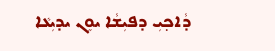ܕܵܐܟ݂ܝܼ ܕܦܝܼܫܵܐ ܝܘܸܢ ܝܕܝܼܥܵܐ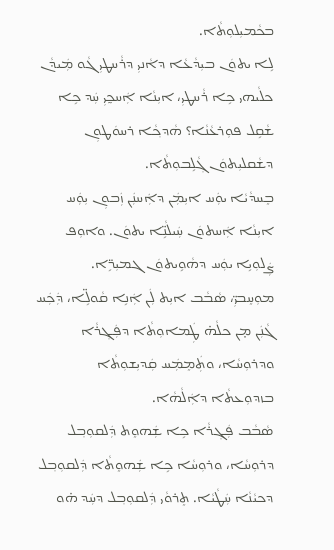ܒܟܵܡܝܼܠܘܼܬܵ‌ܐ.
ܠܹܐ ܝܬܘܿܢ ܒܝܼܕܵܥܵܐ ܕܐܵܢܝܼ ܕܪܵܚܛܝܼ ܓܵܘ ܡܲܝܕܵܢ ܟܠܵܝܗ‌ܝ ܟܹܐ ܪܵܚܛܝܼ، ܐܝܼܢܵܐ ܐܲܚܟ̰ܝܼ ܚܲܕ ܟܹܐ ܫܵܩܹܠ ܦܘܼܪܥܵܢܵܐ؟ ܗܵܕܟ݂ܵܐ ܪܚܘܿܛܘܼܢ ܕܫܵܩܠܝܼܬܘܿܢ ܓ݂ܵܠܹܒܘܼܬܵ‌ܐ.
ܒܸܚܕܵܝܵܐ ܝܘܲܚ ܐܝܼܡܲܢ ܕܐܲܚܢܲܢ ܙܲܒܘܼܢ ܝܼܘܲܚ ܐܝܼܢܵܐ ܐܲܚܬܘܿܢ ܚܲܝܠܵܢܹ̈ܐ ܝܬܘܿܢ. ܘܐܘܼܦ ܨܲܠܘܼܝܹܐ ܝܘܲܚ ܕܗܵܘܹܝܬܘܿܢ ܓܡܝܼܪܹ̈ܐ.
ܡܘܼܚܸܒܝܼ̈، ܣܵܒܵܒ ܐܝܼܬ ܠܲܢ ܐܲܢܹܐ ܩܵܘܠܹ̈ܐ، ܕܲܟܲܚ ܓܵܢܲܢ ܡ̣ܢ ܟܠܵܗ̇ ܛܲܡܐܘܼܬܵ‌ܐ ܕܦܲܓ݂ܪܵܐ ܘܕܪܘܼܚܵܐ، ܘܬܲܡܸܡܲܚ ܩܲܕܝܼܫܘܼܬܵ‌ܐ ܒܙܕܘܼܥܬܵ‌ܐ ܕܐܲܠܵܗܵܐ.
ܣܵܒܵܒ ܦܲܓ݂ܪܵܐ ܟܹܐ ܫܲܗܘܸܬ ܕܲܠܩܘܼܒ݂ܠ ܕܪܘܼܚܵܐ، ܘܪܘܼܚܵܐ ܟܹܐ ܫܲܗܘܸܬܵ‌ܐ ܕܲܠܩܘܼܒ݂ܠ ܕܟܝܵܢܵܐ ܚܲܛܵܝܵܐ. ܬܸܪܘܵܝ ܕܲܠܩܘܼܒ݂ܠ ܕܚܲܕ ܗ̇ܘ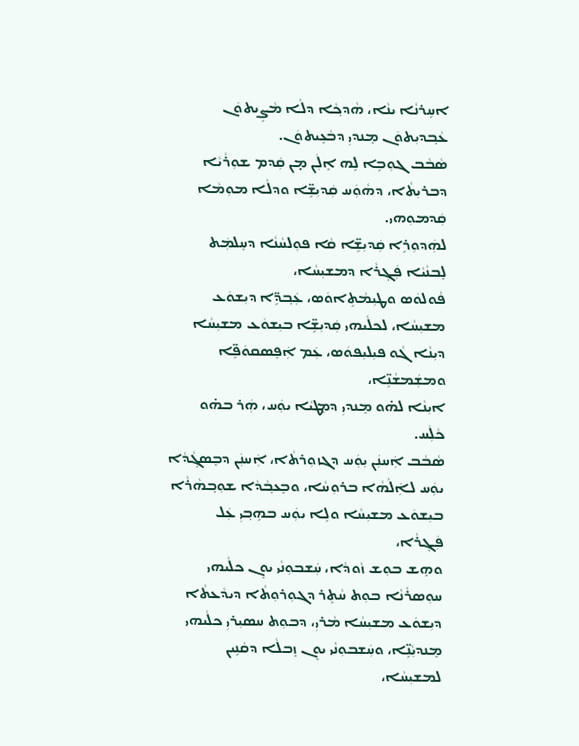ܐܚܹܪܢܵܐ ܝܢܵܐ، ܗܵܕܟ݂ܵܐ ܕܠܵܐ ܡܵܨܹܝܬܘܿܢ ܥܵܒ݂ܕܝܼܬܘܿܢ ܡܸܢܕܝܼ ܕܒܵܥܹܝܬܘܿܢ.
ܣܵܒܵܒ ܓܘܼܒܹܐ ܠܹܗ ܐܸܠܲܢ ܡ̣ܢ ܩܲܕܡ ܫܘܼܪܵܝܵܐ ܕܒܪܝܼܬܵ‌ܐ، ܕܗܵܘܲܚ ܩܲܕܝܼܫܹ̈ܐ ܘܕܠܵܐ ܡܘܼܡܵܐ ܩܲܕܡܘܼܗ‌ܝ.
ܠܗܲܕܘܼܪܹܐ ܩܲܕܝܼܫܹ̈ܐ ܩܵܐ ܦܘܼܠܚܵܢܵܐ ܕܚܸܠܡܲܬ ܠܸܒܢܵܝܵܐ ܦܲܓ݂ܪܵܐ ܕܡܫܝܼܚܵܐ،
ܦܵܘܠܘܿܣ ܘܛܝܼܡܵܬܹܐܘܿܣ، ܥܲܒ݂ܕܹ̈ܐ ܕܝܼܫܘܿܥ ܡܫܝܼܚܵܐ، ܠܟܠܵܝܗ‌ܝ ܩܲܕܝܼܫܹ̈ܐ ܒܝܼܫܘܿܥ ܡܫܝܼܚܵܐ ܕܝܼܢܵܐ ܓܵܘ ܦܝܼܠܝܼܦܘܿܣ، ܥܲܡ ܐܲܦܸܣܩܘܿܦܹ̈ܐ ܘܡܫܲܡܫܵܢܹ̈ܐ،
ܐܝܼܢܵܐ ܠܗ̇ܘ ܡܸܢܕܝܼ ܕܡܸܛܝܵܐ ܝܘܲܚ، ܗܲܪ ܒܗ̇ܘ ܟܵܠܲܚ.
ܣܵܒܵܒ ܐܲܚܢܲܢ ܝܼܘܲܚ ܕܓܙܘܼܪܬܵ‌ܐ، ܐܲܚܢܲܢ ܕܒܸܣܓ݂ܵܕܵܐ ܝܘܲܚ ܠܐܲܠܵܗܵܐ ܒܪܘܼܚܵܐ، ܘܒܸܥܒ݂ܵܕܵܐ ܫܘܼܒ݂ܗܵܪܵܐ ܒܝܼܫܘܿܥ ܡܫܝܼܚܵܐ ܘܠܹܐ ܝܘܲܚ ܒܗܹܒ݂ܝܼ ܥܲܠ ܦܲܓ݂ܪܵܐ،
ܘܗܸܫ ܒܘܼܫ ܙܵܘܕܵܐ، ܚܲܫܒܘܼܢܵܝ ܝܘܸܢ ܟܠܵܝܗ‌ܝ ܚܘܼܣܪܵܢܵܐ ܒܘܼܬ ܚܵܬܸܪ ܕܓܘܼܪܘܼܬܵ‌ܐ ܕܝܕܵܥܬܵ‌ܐ ܕܝܼܫܘܿܥ ܡܫܝܼܚܵܐ ܡܵܪܝܼ، ܕܒܘܼܬ ܚܣܝܼܪܝܼ ܟܠܵܝܗ‌ܝ ܡܸܢܕܝܼܵܢܹ̈ܐ، ܘܚܲܫܒܘܼܢܵܝ ܝܘܸܢ ܙܸܒܠܵܐ ܕܩܵܢܹܝܢ ܠܡܫܝܼܚܵܐ،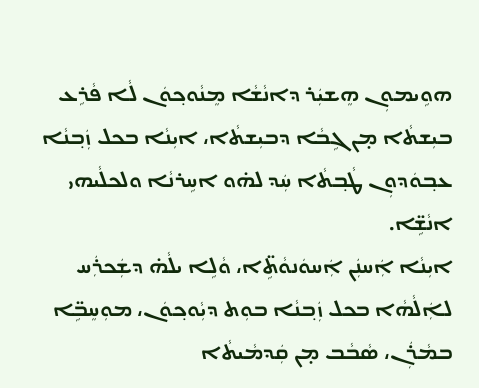ܗܘܹܝܡܘܼܢ ܗܸܫܝܲܪ ܕܐܢܵܫܵܐ ܡܸܢܵܘܟ݂ܘܿܢ ܠܵܐ ܦܵܪܹܥ ܒܝܼܫܬܵ‌ܐ ܡ̣ܢ ܓܹܒܵܐ ܕܒܝܼܫܬܵ‌ܐ، ܐܝܼܢܵܐ ܒܟܠ ܙܲܒ݂ܢܵܐ ܥܒ݂ܘܿܕܘܼܢ ܛܵܒ݂ܬܵ‌ܐ ܚܲܕ ܠܗ̇ܘ ܐܚܹܪܢܵܐ ܘܠܟܠܵܝܗ‌ܝ ܐܢܵܫܹ̈ܐ.
ܐܝܼܢܵܐ ܐܲܚܢܲܢ ܐܲܚܘܿܢܘܵܬܹ̈‌ܐ، ܘܵܠܹܐ ܝܠܵܗ̇ ܕܫܲܟܪܲܚ ܠܐܲܠܵܗܵܐ ܒܟܠ ܙܲܒ݂ܢܵܐ ܒܘܼܬ ܕܝܼܵܘܟ݂ܘܿܢ، ܡܘܼܚܸܒܹ̈ܐ ܒܡܵܪܲܢ، ܣܵܒܵܒ ܡ̣ܢ ܩܲܕܡܵܝܬܵ‌ܐ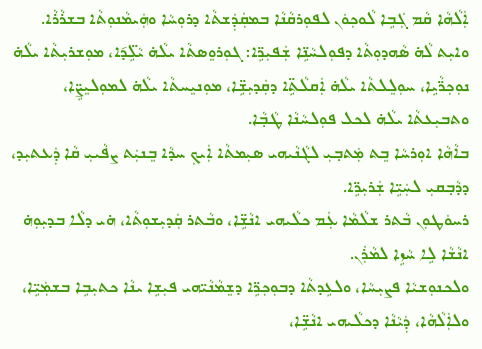ܐܲܠܵܗܵܐ ܩܵܡ ܓܲܒܹܐ ܠܵܘܟ݂ܘܿܢ ܠܦܘܼܪܩܵܢܵܐ ܒܡܩܲܕܲܫܬܵ‌ܐ ܕܪܘܼܚܵܐ ܘܗܲܝܡܵܢܘܼܬܵ‌ܐ ܒܫܪܵܪܵܐ.
ܘܐܝܼܬ ܠܵܗ̇ ܣܵܗܕܘܼܬܵ‌ܐ ܕܦܘܼܠܚܵܢܹ̈ܐ ܫܲܦܝܼܪܹ̈ܐ: ܓܘܼܪܘܸܣܬܵ‌ܐ ܝܠܵܗ̇ ܝܵܠܹ̈ܕ݇ܐ، ܡܘܼܫܪܝܼܬܵ‌ܐ ܝܠܵܗ̇ ܢܘܼܟ݂ܪ̈ܵܝܹܐ، ܚܘܼܠܸܠܬܵ‌ܐ ܝܠܵܗ̇ ܐܲܩܠܵܬܹ̈‌ܐ ܕܩܲܕܝܼܫܹ̈ܐ، ܡܘܼܢܝܸܚܬܵ‌ܐ ܝܠܵܗ̇ ܠܡܘܼܠܝܸܨܹ̈ܐ، ܘܬܒܝܼܥܬܵ‌ܐ ܝܠܵܗ̇ ܠܟܠ ܦܘܼܠܚܵܢܵܐ ܛܵܒ݂ܵܐ.
ܒܐܵܗܵܐ ܐܘܼܪܚܵܐ ܒܸܬ ܡܲܬܒ݂ܝܼ ܠܓܵܢܵܝܗ‌ܝ ܣܝܼܡܬܵ‌ܐ ܐܲܝܟ݂ ܚܕܵܐ ܒܸܢܝܲܬ ܨܦܵܝܝܼ ܩܵܐ ܕܲܥܬܝܼܕ، ܕܕܵܒ݂ܩܝܼ ܠܚܲܝܹ̈ܐ ܫܲܪܝܼܪܹ̈ܐ.
ܪܚܘܿܛܘܼܢ ܒܵܬܪ ܫܠܵܡܵܐ ܥܲܡ ܟܠܵܝܗ‌ܝ ܐܢܵܫܹ̈ܐ، ܘܒܵܬܪ ܩܲܕܝܼܫܘܼܬܵ‌ܐ، ܗ̇ܝ ܕܠܵܐ ܒܕܝܼܘܼܗ̇ ܐܢܵܫܵܐ ܠܹܐ ܚܵܙܹܐ ܠܡܵܪܲܢ.
ܘܠܟܢܘܼܫܝܵܐ ܦܨܝܼܚܵܐ، ܘܠܥܹܕܬܵ‌ܐ ܕܒܘܼܟ݂ܪܹ̈ܐ ܕܫܸܡܵܢܵܝ̈ܗ‌ܝ ܦܝܼܫܹܐ ܝܢܵܐ ܟܬܝܼܒܹܐ ܒܫܡܲܝܹ̈ܐ، ܘܠܐܲܠܵܗܵܐ، ܕܲܝܵܢܵܐ ܕܟܠܵܝܗ‌ܝ ܐܢܵܫܹ̈ܐ،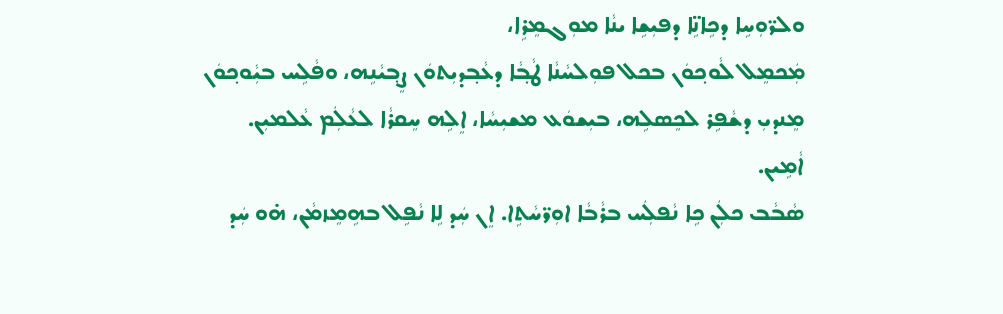ܘܠܪ̈ܘܼܚܹܐ ܕܟܹܐܢܹ̈ܐ ܕܦܝܼܫܹܐ ܝܢܵܐ ܡܘܼܓܡܸܪܹܐ،
ܡܲܟܡܸܠ ܠܵܘܟ݂ܘܿܢ ܒܟܠ ܦܘܼܠܚܵܢܵܐ ܛܵܒ݂ܵܐ ܕܥܵܒ݂ܕܝܼܬܘܿܢ ܨܸܒ݂ܝܵܢܹܗ، ܘܦܵܠܹܚ ܒܝܼܵܘܟ݂ܘܿܢ ܡܸܢܕܝܼ ܕܫܵܦܹܪ ܠܟܸܣܠܹܗ، ܒܝܼܫܘܿܥ ܡܫܝܼܚܵܐ، ܐܸܠܹܗ ܚܸܩܪܵܐ ܠܥܵܠܲܡ ܥܵܠܡܝܼܢ. ܐܵܡܹܝܢ.
ܣܵܒܵܒ ܟܠܲܢ ܟܹܐ ܢܵܦܠܲܚ ܒܪܵܒܵܐ ܐܘܼܪ̈ܚܵܬܹ‌ܐ. ܐܸܢ ܚܲܕ ܠܹܐ ܢܵܦܹܠ ܒܗܹܡܸܙܡܵܢ، ܗ̇ܘ ܚܲܕ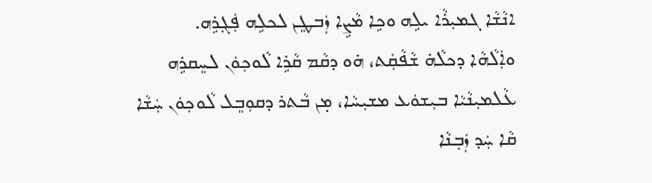ܐܢܵܫܵܐ ܓܡܝܼܪܵܐ ܝܠܹܗ ܘܟܹܐ ܡܵܨܹܐ ܙܲܒܛܸܢ ܠܟܠܹܗ ܦܲܓ݂ܪܹܗ.
ܘܐܲܠܵܗܵܐ ܕܟܠܵܗ̇ ܫܵܦܵܩܲܬ، ܗ̇ܘ ܕܩܵܡ ܩܵܪܹܐ ܠܵܘܟ݂ܘܿܢ ܠܚܸܩܪܹܗ ܥܵܠܡܝܼܢܵܝܵܐ ܒܝܼܫܘܿܥ ܡܫܝܼܚܵܐ، ܡ̣ܢ ܒܵܬܪ ܕܩܘܼܒܸܠ ܠܵܘܟ݂ܘܿܢ ܚܲܫܵܐ ܩܵܐ ܚܲܕ ܙܲܒ݂ܢܵܐ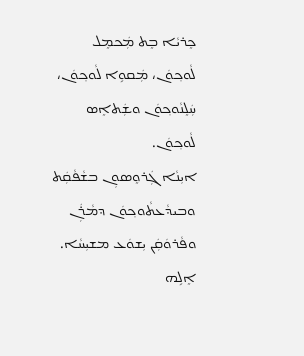ܟܸܪܝܵܐ ܒܸܬ ܡܲܟܡܸܠ ܠܵܘܟ݂ܘܿܢ، ܡܲܩܘܹܐ ܠܵܘܟ݂ܘܿܢ، ܚܲܠܸܢܵܘܟ݂ܘܿܢ ܘܫܲܬܐܸܣ ܠܵܘܟ݂ܘܿܢ.
ܐܝܼܢܵܐ ܓܲܪܘܸܣܘܼܢ ܒܫܵܦܵܩܲܬ ܘܒܝܕܵܥܬܵܘܟ݂ܘܿܢ ܕܡܵܪܲܢ ܘܦܵܪܘܿܩܲܢ ܝܼܫܘܿܥ ܡܫܝܼܚܵܐ. ܐܸܠܹܗ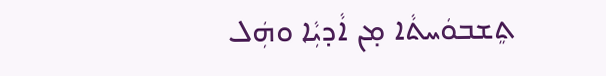ܬܸܫܒܘܿܚܬܵ‌ܐ ܡ̣ܢ ܐܵܕܝܼܵܐ ܘܗܲܠ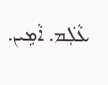ܥܵܠܲܡ. ܐܵܡܹܝܢ.